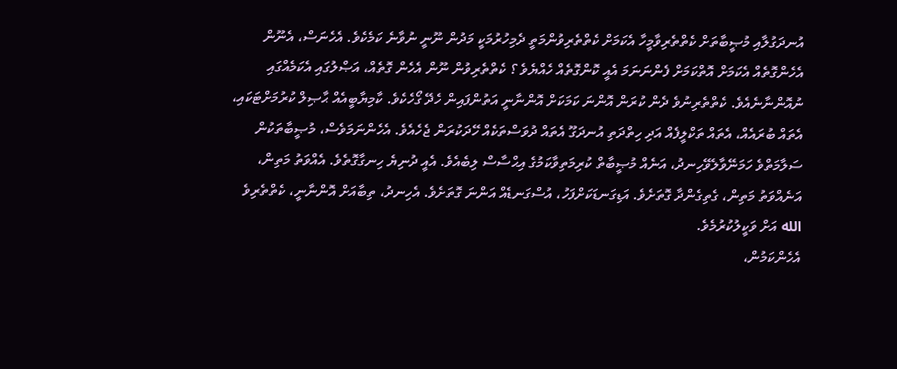އުނދަގުލާއި މުޞީބާތަށް ކެތްތެރިވާމީހާ އެކަމަށް ކެތްތެރިވުންމަތީ ދެމިހުރުމަކީ މަދުން ނޫނީ ނުވާނެ ކަމެކެވެ. އެހެނަސް، އެނޫން އެހެންގޮތެއް އެކަމަށް އޮތްކަމަށް ފެންނަނަމަ އެއީ ކޮންގޮތެއް ހެއްޔެވެ ؟ ކެތްތެރިވުން ނޫން އެހެން ގޮތެއް، އަޞްލުގައި އެކަމެއްގައި ނުއޮންނާނެއެވެ. ކެތްތެރިނުވެ ދެން ކުރަން އޮންނަ ކަމަކަށް އޮންނާނީ އަތުންފައިން ހެދޭ ގޯހެކެވެ. ކާމިޔާބީއެއް ޙާޞިލް ކުރުމަށްޓަކައި، އެތައް ބުރައެއް، އެތައް ތަކްލީފެއް އަދި ހިތްދަތި އުނދަގޫ އެތައް ދުވަސްތަކެއް ހޭދަކުރަން ޖެހެއެވެ. އެހެންނަމަވެސް، މުޞީބާތަކުން ސަލާމަތްވެ ހަމަނޭވާލެވޭހިނދު، އަނެއް މުޞީބާތް ކުރިމަތިވާކަމުގެ އިޙްސާސް ލިބެއެވެ. އެއީ ދުނިޔެ ހިނގާގޮތެވެ. އެއްވަތު މަތިން، އަނެއްވަތު މަތިން، ގެތިގެންދާ ގޮތަށެވެ. އަޑިގަނޑަކަށްފަހު، އުސްގަނޑެއް އަންނަ ގޮތަށެވެ. އެހިނދު، ތިބާއަށް އޮންނާނީ، ކެތްތެރިވެ الله އަށް ވަކީލުކުރުމެވެ.
އެހެންކަމުން،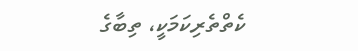ކެތްތެރިކަމަކީ، ތިބާގެ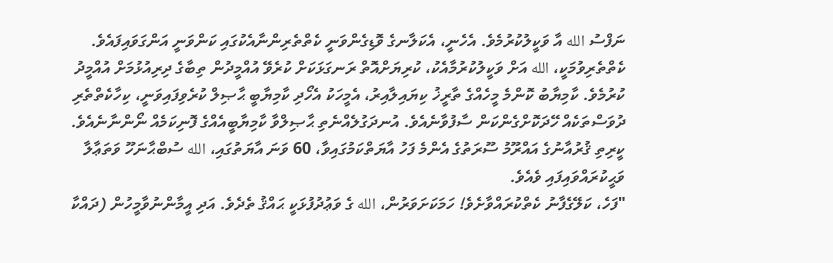ނަފްސު الله އާ ވަކީލުކުރުމެވެ. އެހެނީ، އެކަލާނގެ ވޮޑިގެންވަނީ ކެތްތެރިންނާއެކުގައި ކަންވަނީ އަންގަވައިފައެވެ. ކެތްތެރިވުމަކީ، الله އަށް ވަކީލުކުރުމާއެކު، ކުރިޔަށްއޮތް ރަނގަޅަކަށް ކުރެވޭ އުއްމީދުން ތިބާގެ ދިރިއުޅުމަށް އުއްމީދު ކުރުމެވެ. ކާމިޔާބު ކޮންމެ މީހެއްގެ ތާރީޚު ކިޔައިލާއިރު، އެމީހަކު އެހޯދި ކާމިޔާބީ ޙާޞިލް ކުރެވިފައިވަނީ، ކިހާކެތްތެރި ދުވަސްތަކެއް ހޭދަކޮށްގެންކަން ސާފުވާނެއެވެ. އުނދަގުލެއްނެތި ޙާޞިލްވާ ކާމިޔާބީއެއްގެ ފޮނިކަމެއް ނޯންނާނެއެވެ.
ކީރިތި ޤުރުއާނުގެ އައްރޫމު ސޫރަތުގެ އެންމެ ފަހު އާޔަތްކަމުގައިވާ، 60 ވަނަ އާޔަތުގައި، الله ސުބްޙާނަހޫ ވަތަޢާލާ ވަޙީކުރައްވައިފައި ވެއެވެ.
"ފަހެ، ކަލޭގެފާނު ކެތްކުރައްވާށެވެ! ހަމަކަށަވަރުން، الله ގެ ވަޢުދުފުޅަކީ ޙައްޤު ތެދެވެ. އަދި އީމާންނުވާމީހުން (ދައްކާ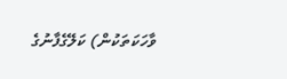ވާހަކަތަކުން) ކަލޭގެފާނުގެ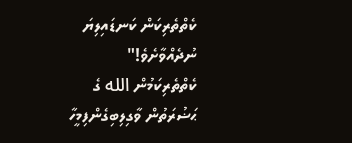ކެތްތެރިކަން ކަނޑައިލިޔަ ނުދެއްވާށެވެ!"
ކެތްތެރިކަމުން الله ގެ ޙަޟުރަތުން ވާގިލިބިގެންފިމީހާ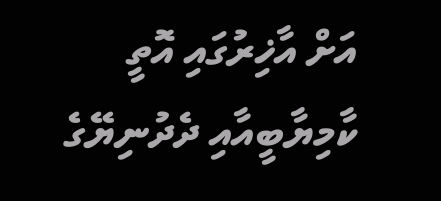އަށް އާޚިރުގައި އޮތީ ކާމިޔާބީއާއި ދެދުނިޔޭގެ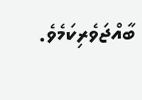ބާއްޖަވެރިކަމެވެ.